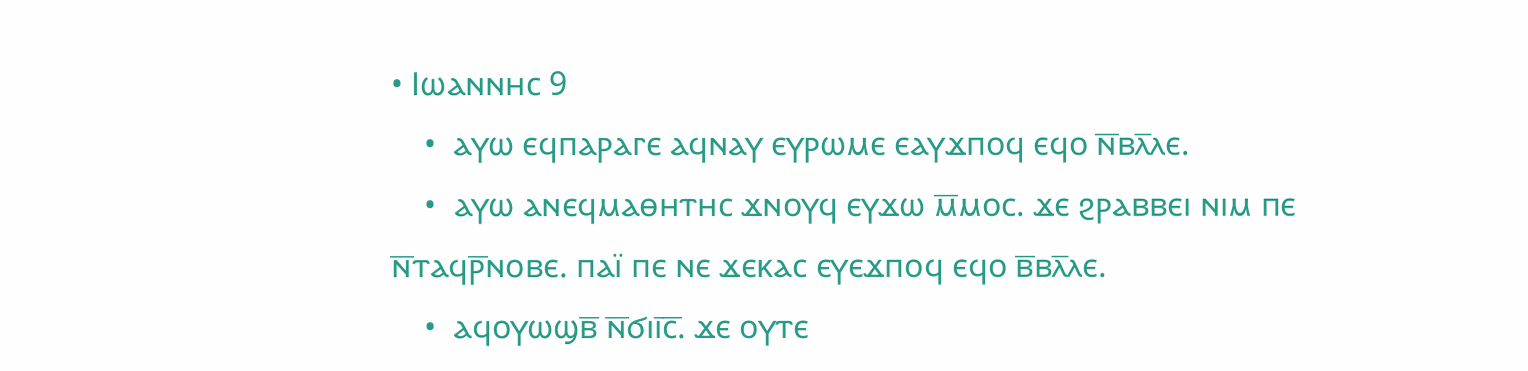• Ⲓⲱⲁⲛⲛⲏⲥ 9
    •  ⲁⲩⲱ ⲉϥⲡⲁⲣⲁⲅⲉ ⲁϥⲛⲁⲩ ⲉⲩⲣⲱⲙⲉ ⲉⲁⲩϫⲡⲟϥ ⲉϥⲟ ⲛ̅ⲃⲗ̅ⲗⲉ.
    •  ⲁⲩⲱ ⲁⲛⲉϥⲙⲁⲑⲏⲧⲏⲥ ϫⲛⲟⲩϥ ⲉⲩϫⲱ ⲙ̅ⲙⲟⲥ. ϫⲉ ϩⲣⲁⲃⲃⲉⲓ ⲛⲓⲙ ⲡⲉ ⲛ̅ⲧⲁϥⲣ̅ⲛⲟⲃⲉ. ⲡⲁⲓ̈ ⲡⲉ ⲛⲉ ϫⲉⲕⲁⲥ ⲉⲩⲉϫⲡⲟϥ ⲉϥⲟ ⲃ̅ⲃⲗ̅ⲗⲉ.
    •  ⲁϥⲟⲩⲱϣⲃ̅ ⲛ̅ϭⲓⲓ̅ⲥ̅. ϫⲉ ⲟⲩⲧⲉ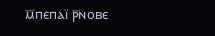ⲙ̅ⲡⲉⲡⲁⲓ̈ ⲣ̅ⲛⲟⲃⲉ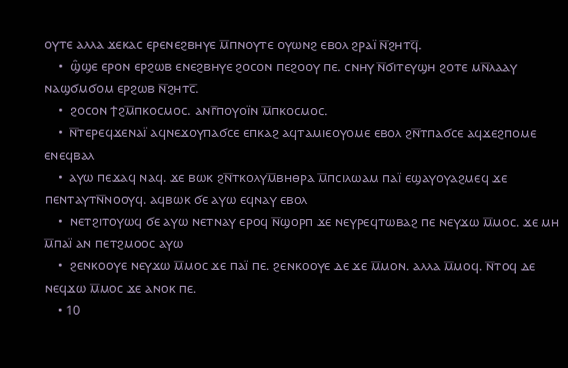ⲟⲩⲧⲉ ⲁⲗⲗⲁ ϫⲉⲕⲁⲥ ⲉⲣⲉⲛⲉϩⲃⲏⲩⲉ ⲙ̅ⲡⲛⲟⲩⲧⲉ ⲟⲩⲱⲛϩ ⲉⲃⲟⲗ ϩⲣⲁⲓ̈ ⲛ̅ϩⲏⲧϥ̅.
    •  ϣ̑ϣⲉ ⲉⲣⲟⲛ ⲉⲣϩⲱⲃ ⲉⲛⲉϩⲃⲏⲩⲉ ϩⲟⲥⲟⲛ ⲡⲉϩⲟⲟⲩ ⲡⲉ. ⲥⲛⲏⲩ ⲛ̅ϭⲓⲧⲉⲩϣⲏ ϩⲟⲧⲉ ⲙⲛ̅ⲗⲁⲁⲩ ⲛⲁϣϭⲙϭⲟⲙ ⲉⲣϩⲱⲃ ⲛ̅ϩⲏⲧⲥ̅.
    •  ϩⲟⲥⲟⲛ ϯϩⲙ̅ⲡⲕⲟⲥⲙⲟⲥ. ⲁⲛⲅ̅ⲡⲟⲩⲟⲓ̈ⲛ ⲙ̅ⲡⲕⲟⲥⲙⲟⲥ.
    •  ⲛ̅ⲧⲉⲣⲉϥϫⲉⲛⲁⲓ̈ ⲁϥⲛⲉϫⲟⲩⲡⲁϭⲥⲉ ⲉⲡⲕⲁϩ ⲁϥⲧⲁⲙⲓⲉⲟⲩⲟⲙⲉ ⲉⲃⲟⲗ ϩⲛ̅ⲧⲡⲁϭⲥⲉ ⲁϥϫⲉϩⲡⲟⲙⲉ ⲉⲛⲉϥⲃⲁⲗ
    •  ⲁⲩⲱ ⲡⲉϫⲁϥ ⲛⲁϥ. ϫⲉ ⲃⲱⲕ ϩⲛ̅ⲧⲕⲟⲗⲩⲙ̅ⲃⲏⲑⲣⲁ ⲙ̅ⲡⲥⲓⲗⲱⲁⲙ ⲡⲁⲓ̈ ⲉϣⲁⲩⲟⲩⲁϩⲙⲉϥ ϫⲉ ⲡⲉⲛⲧⲁⲩⲧⲛ̅ⲛⲟⲟⲩϥ. ⲁϥⲃⲱⲕ ϭⲉ ⲁⲩⲱ ⲉϥⲛⲁⲩ ⲉⲃⲟⲗ
    •  ⲛⲉⲧϩⲓⲧⲟⲩⲱϥ ϭⲉ ⲁⲩⲱ ⲛⲉⲧⲛⲁⲩ ⲉⲣⲟϥ ⲛ̅ϣⲟⲣⲡ ϫⲉ ⲛⲉⲩⲣⲉϥⲧⲱⲃⲁϩ ⲡⲉ ⲛⲉⲩϫⲱ ⲙ̅ⲙⲟⲥ. ϫⲉ ⲙⲏ ⲙ̅ⲡⲁⲓ̈ ⲁⲛ ⲡⲉⲧϩⲙⲟⲟⲥ ⲁⲩⲱ
    •  ϩⲉⲛⲕⲟⲟⲩⲉ ⲛⲉⲩϫⲱ ⲙ̅ⲙⲟⲥ ϫⲉ ⲡⲁⲓ̈ ⲡⲉ. ϩⲉⲛⲕⲟⲟⲩⲉ ⲇⲉ ϫⲉ ⲙ̅ⲙⲟⲛ. ⲁⲗⲗⲁ ⲙ̅ⲙⲟϥ. ⲛ̅ⲧⲟϥ ⲇⲉ ⲛⲉϥϫⲱ ⲙ̅ⲙⲟⲥ ϫⲉ ⲁⲛⲟⲕ ⲡⲉ.
    • 10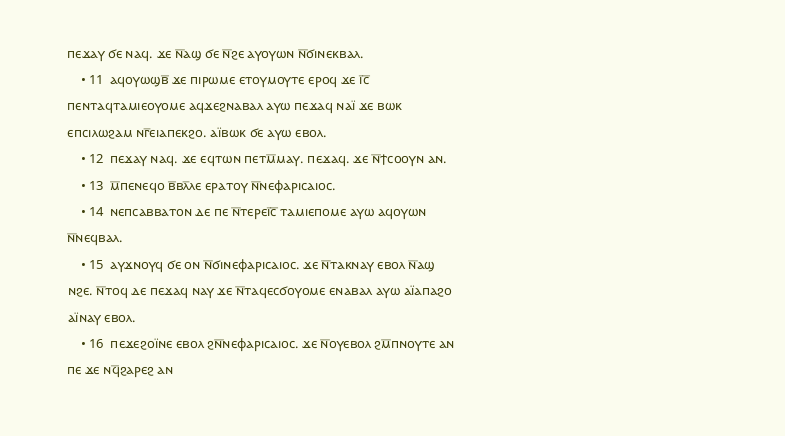ⲡⲉϫⲁⲩ ϭⲉ ⲛⲁϥ. ϫⲉ ⲛ̅ⲁϣ ϭⲉ ⲛ̅ϩⲉ ⲁⲩⲟⲩⲱⲛ ⲛ̅ϭⲓⲛⲉⲕⲃⲁⲗ.
    • 11  ⲁϥⲟⲩⲱϣⲃ̅ ϫⲉ ⲡⲓⲣⲱⲙⲉ ⲉⲧⲟⲩⲙⲟⲩⲧⲉ ⲉⲣⲟϥ ϫⲉ ⲓ̅ⲥ̅ ⲡⲉⲛⲧⲁϥⲧⲁⲙⲓⲉⲟⲩⲟⲙⲉ ⲁϥϫⲉϩⲛⲁⲃⲁⲗ ⲁⲩⲱ ⲡⲉϫⲁϥ ⲛⲁⲓ̈ ϫⲉ ⲃⲱⲕ ⲉⲡⲥⲓⲗⲱϩⲁⲙ ⲛⲅ̅ⲉⲓⲁⲡⲉⲕϩⲟ. ⲁⲓ̈ⲃⲱⲕ ϭⲉ ⲁⲩⲱ ⲉⲃⲟⲗ.
    • 12  ⲡⲉϫⲁⲩ ⲛⲁϥ. ϫⲉ ⲉϥⲧⲱⲛ ⲡⲉⲧⲙ̅ⲙⲁⲩ. ⲡⲉϫⲁϥ. ϫⲉ ⲛ̅ϯⲥⲟⲟⲩⲛ ⲁⲛ.
    • 13  ⲙ̅ⲡⲉⲛⲉϥⲟ ⲃ̅ⲃⲗ̅ⲗⲉ ⲉⲣⲁⲧⲟⲩ ⲛ̅ⲛⲉⲫⲁⲣⲓⲥⲁⲓⲟⲥ.
    • 14  ⲛⲉⲡⲥⲁⲃⲃⲁⲧⲟⲛ ⲇⲉ ⲡⲉ ⲛ̅ⲧⲉⲣⲉⲓ̅ⲥ̅ ⲧⲁⲙⲓⲉⲡⲟⲙⲉ ⲁⲩⲱ ⲁϥⲟⲩⲱⲛ ⲛ̅ⲛⲉϥⲃⲁⲗ.
    • 15  ⲁⲩϫⲛⲟⲩϥ ϭⲉ ⲟⲛ ⲛ̅ϭⲓⲛⲉⲫⲁⲣⲓⲥⲁⲓⲟⲥ. ϫⲉ ⲛ̅ⲧⲁⲕⲛⲁⲩ ⲉⲃⲟⲗ ⲛ̅ⲁϣ ⲛϩⲉ. ⲛ̅ⲧⲟϥ ⲇⲉ ⲡⲉϫⲁϥ ⲛⲁⲩ ϫⲉ ⲛ̅ⲧⲁϥⲉⲥϭⲟⲩⲟⲙⲉ ⲉⲛⲁⲃⲁⲗ ⲁⲩⲱ ⲁⲓ̈ⲁⲡⲁϩⲟ ⲁⲓ̈ⲛⲁⲩ ⲉⲃⲟⲗ.
    • 16  ⲡⲉϫⲉϩⲟⲓ̈ⲛⲉ ⲉⲃⲟⲗ ϩⲛ̅ⲛⲉⲫⲁⲣⲓⲥⲁⲓⲟⲥ. ϫⲉ ⲛ̅ⲟⲩⲉⲃⲟⲗ ϩⲙ̅ⲡⲛⲟⲩⲧⲉ ⲁⲛ ⲡⲉ ϫⲉ ⲛϥ̅ϩⲁⲣⲉϩ ⲁⲛ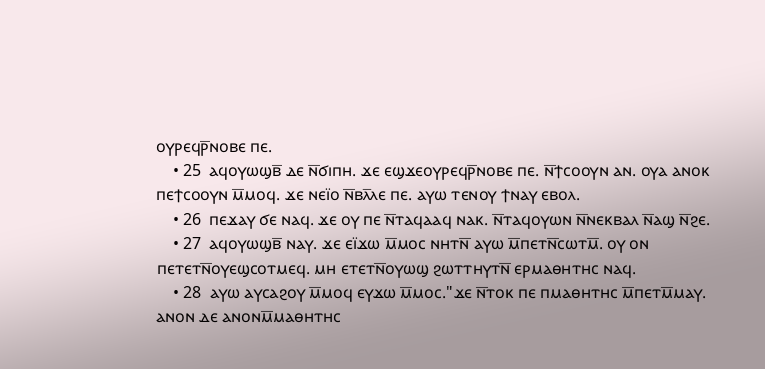ⲟⲩⲣⲉϥⲣ̅ⲛⲟⲃⲉ ⲡⲉ.
    • 25  ⲁϥⲟⲩⲱϣⲃ̅ ⲇⲉ ⲛ̅ϭⲓⲡⲏ. ϫⲉ ⲉϣϫⲉⲟⲩⲣⲉϥⲣ̅ⲛⲟⲃⲉ ⲡⲉ. ⲛ̅ϯⲥⲟⲟⲩⲛ ⲁⲛ. ⲟⲩⲁ ⲁⲛⲟⲕ ⲡⲉϯⲥⲟⲟⲩⲛ ⲙ̅ⲙⲟϥ. ϫⲉ ⲛⲉⲓ̈ⲟ ⲛ̅ⲃⲗ̅ⲗⲉ ⲡⲉ. ⲁⲩⲱ ⲧⲉⲛⲟⲩ ϯⲛⲁⲩ ⲉⲃⲟⲗ.
    • 26  ⲡⲉϫⲁⲩ ϭⲉ ⲛⲁϥ. ϫⲉ ⲟⲩ ⲡⲉ ⲛ̅ⲧⲁϥⲁⲁϥ ⲛⲁⲕ. ⲛ̅ⲧⲁϥⲟⲩⲱⲛ ⲛ̅ⲛⲉⲕⲃⲁⲗ ⲛ̅ⲁϣ ⲛ̅ϩⲉ.
    • 27  ⲁϥⲟⲩⲱϣⲃ̅ ⲛⲁⲩ. ϫⲉ ⲉⲓ̈ϫⲱ ⲙ̅ⲙⲟⲥ ⲛⲏⲧⲛ̅ ⲁⲩⲱ ⲙ̅ⲡⲉⲧⲛ̅ⲥⲱⲧⲙ̅. ⲟⲩ ⲟⲛ ⲡⲉⲧⲉⲧⲛ̅ⲟⲩⲉϣⲥⲟⲧⲙⲉϥ. ⲙⲏ ⲉⲧⲉⲧⲛ̅ⲟⲩⲱϣ ϩⲱⲧⲧⲏⲩⲧⲛ̅ ⲉⲣⲙⲁⲑⲏⲧⲏⲥ ⲛⲁϥ.
    • 28  ⲁⲩⲱ ⲁⲩⲥⲁϩⲟⲩ ⲙ̅ⲙⲟϥ ⲉⲩϫⲱ ⲙ̅ⲙⲟⲥ."ϫⲉ ⲛ̅ⲧⲟⲕ ⲡⲉ ⲡⲙⲁⲑⲏⲧⲏⲥ ⲙ̅ⲡⲉⲧⲙ̅ⲙⲁⲩ. ⲁⲛⲟⲛ ⲇⲉ ⲁⲛⲟⲛⲙ̅ⲙⲁⲑⲏⲧⲏⲥ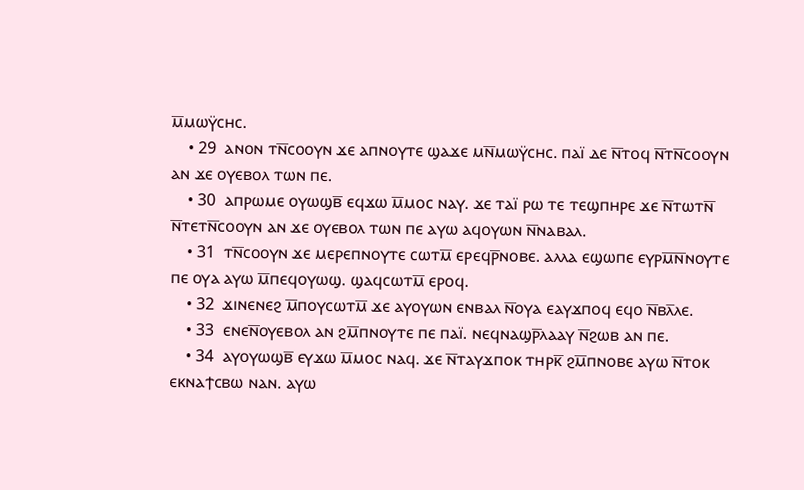ⲙ̅ⲙⲱⲩ̈ⲥⲏⲥ.
    • 29  ⲁⲛⲟⲛ ⲧⲛ̅ⲥⲟⲟⲩⲛ ϫⲉ ⲁⲡⲛⲟⲩⲧⲉ ϣⲁϫⲉ ⲙⲛ̅ⲙⲱⲩ̈ⲥⲏⲥ. ⲡⲁⲓ̈ ⲇⲉ ⲛ̅ⲧⲟϥ ⲛ̅ⲧⲛ̅ⲥⲟⲟⲩⲛ ⲁⲛ ϫⲉ ⲟⲩⲉⲃⲟⲗ ⲧⲱⲛ ⲡⲉ.
    • 30  ⲁⲡⲣⲱⲙⲉ ⲟⲩⲱϣⲃ̅ ⲉϥϫⲱ ⲙ̅ⲙⲟⲥ ⲛⲁⲩ. ϫⲉ ⲧⲁⲓ̈ ⲣⲱ ⲧⲉ ⲧⲉϣⲡⲏⲣⲉ ϫⲉ ⲛ̅ⲧⲱⲧⲛ̅ ⲛ̅ⲧⲉⲧⲛ̅ⲥⲟⲟⲩⲛ ⲁⲛ ϫⲉ ⲟⲩⲉⲃⲟⲗ ⲧⲱⲛ ⲡⲉ ⲁⲩⲱ ⲁϥⲟⲩⲱⲛ ⲛ̅ⲛⲁⲃⲁⲗ.
    • 31  ⲧⲛ̅ⲥⲟⲟⲩⲛ ϫⲉ ⲙⲉⲣⲉⲡⲛⲟⲩⲧⲉ ⲥⲱⲧⲙ̅ ⲉⲣⲉϥⲣ̅ⲛⲟⲃⲉ. ⲁⲗⲗⲁ ⲉϣⲱⲡⲉ ⲉⲩⲣⲙ̅ⲛ̅ⲛⲟⲩⲧⲉ ⲡⲉ ⲟⲩⲁ ⲁⲩⲱ ⲙ̅ⲡⲉϥⲟⲩⲱϣ. ϣⲁϥⲥⲱⲧⲙ̅ ⲉⲣⲟϥ.
    • 32  ϫⲓⲛⲉⲛⲉϩ ⲙ̅ⲡⲟⲩⲥⲱⲧⲙ̅ ϫⲉ ⲁⲩⲟⲩⲱⲛ ⲉⲛⲃⲁⲗ ⲛ̅ⲟⲩⲁ ⲉⲁⲩϫⲡⲟϥ ⲉϥⲟ ⲛ̅ⲃⲗ̅ⲗⲉ.
    • 33  ⲉⲛⲉⲛ̅ⲟⲩⲉⲃⲟⲗ ⲁⲛ ϩⲙ̅ⲡⲛⲟⲩⲧⲉ ⲡⲉ ⲡⲁⲓ̈. ⲛⲉϥⲛⲁϣⲣ̅ⲗⲁⲁⲩ ⲛ̅ϩⲱⲃ ⲁⲛ ⲡⲉ.
    • 34  ⲁⲩⲟⲩⲱϣⲃ̅ ⲉⲩϫⲱ ⲙ̅ⲙⲟⲥ ⲛⲁϥ. ϫⲉ ⲛ̅ⲧⲁⲩϫⲡⲟⲕ ⲧⲏⲣⲕ̅ ϩⲙ̅ⲡⲛⲟⲃⲉ ⲁⲩⲱ ⲛ̅ⲧⲟⲕ ⲉⲕⲛⲁϯⲥⲃⲱ ⲛⲁⲛ. ⲁⲩⲱ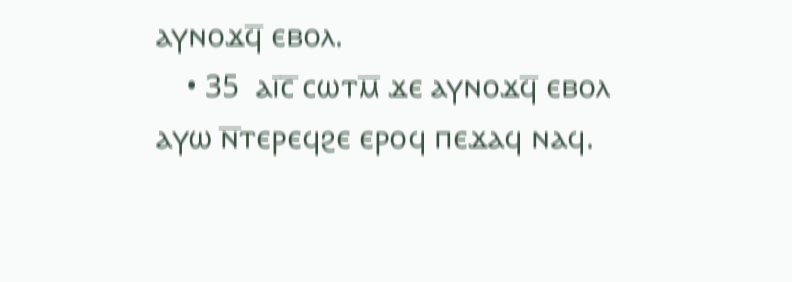ⲁⲩⲛⲟϫϥ̅ ⲉⲃⲟⲗ.
    • 35  ⲁⲓ̅ⲥ̅ ⲥⲱⲧⲙ̅ ϫⲉ ⲁⲩⲛⲟϫϥ̅ ⲉⲃⲟⲗ ⲁⲩⲱ ⲛ̅ⲧⲉⲣⲉϥϩⲉ ⲉⲣⲟϥ ⲡⲉϫⲁϥ ⲛⲁϥ.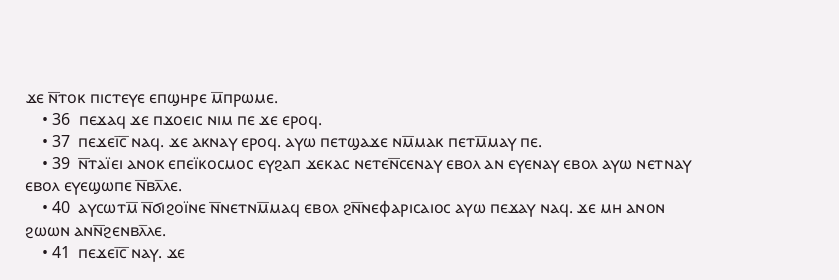ϫⲉ ⲛ̅ⲧⲟⲕ ⲡⲓⲥⲧⲉⲩⲉ ⲉⲡϣⲏⲣⲉ ⲙ̅ⲡⲣⲱⲙⲉ.
    • 36  ⲡⲉϫⲁϥ ϫⲉ ⲡϫⲟⲉⲓⲥ ⲛⲓⲙ ⲡⲉ ϫⲉ ⲉⲣⲟϥ.
    • 37  ⲡⲉϫⲉⲓ̅ⲥ̅ ⲛⲁϥ. ϫⲉ ⲁⲕⲛⲁⲩ ⲉⲣⲟϥ. ⲁⲩⲱ ⲡⲉⲧϣⲁϫⲉ ⲛⲙ̅ⲙⲁⲕ ⲡⲉⲧⲙ̅ⲙⲁⲩ ⲡⲉ.
    • 39  ⲛ̅ⲧⲁⲓ̈ⲉⲓ ⲁⲛⲟⲕ ⲉⲡⲉⲓ̈ⲕⲟⲥⲙⲟⲥ ⲉⲩϩⲁⲡ ϫⲉⲕⲁⲥ ⲛⲉⲧⲉⲛ̅ⲥⲉⲛⲁⲩ ⲉⲃⲟⲗ ⲁⲛ ⲉⲩⲉⲛⲁⲩ ⲉⲃⲟⲗ ⲁⲩⲱ ⲛⲉⲧⲛⲁⲩ ⲉⲃⲟⲗ ⲉⲩⲉϣⲱⲡⲉ ⲛ̅ⲃⲗ̅ⲗⲉ.
    • 40  ⲁⲩⲥⲱⲧⲙ̅ ⲛ̅ϭⲓϩⲟⲓ̈ⲛⲉ ⲛ̅ⲛⲉⲧⲛⲙ̅ⲙⲁϥ ⲉⲃⲟⲗ ϩⲛ̅ⲛⲉⲫⲁⲣⲓⲥⲁⲓⲟⲥ ⲁⲩⲱ ⲡⲉϫⲁⲩ ⲛⲁϥ. ϫⲉ ⲙⲏ ⲁⲛⲟⲛ ϩⲱⲱⲛ ⲁⲛⲛ̅ϩⲉⲛⲃⲗ̅ⲗⲉ.
    • 41  ⲡⲉϫⲉⲓ̅ⲥ̅ ⲛⲁⲩ. ϫⲉ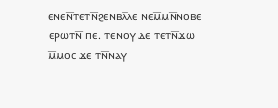ⲉⲛⲉⲛ̅ⲧⲉⲧⲛ̅ϩⲉⲛⲃⲗ̅ⲗⲉ ⲛⲉⲙ̅ⲙⲛ̅ⲛⲟⲃⲉ ⲉⲣⲱⲧⲛ̅ ⲡⲉ. ⲧⲉⲛⲟⲩ ⲇⲉ ⲧⲉⲧⲛ̅ϫⲱ ⲙ̅ⲙⲟⲥ ϫⲉ ⲧⲛ̅ⲛⲁⲩ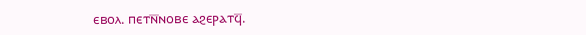ⲉⲃⲟⲗ. ⲡⲉⲧⲛ̅ⲛⲟⲃⲉ ⲁϩⲉⲣⲁⲧϥ̅.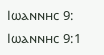Ⲓⲱⲁⲛⲛⲏⲥ 9:
Ⲓⲱⲁⲛⲛⲏⲥ 9:1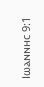Ⲓⲱⲁⲛⲛⲏⲥ 9:1